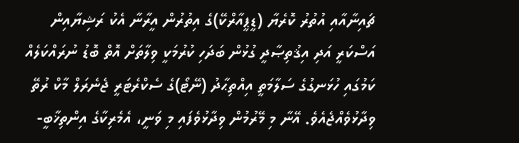ޗައިނާއާއި އުތުރު ކޮރެޔާ (ޑީޕީއާރްކޭ)ގެ އިތުރުން އީރާނާ އެކު ރަޝިޔާއިން އަސްކަރީ އަދި އިޤުތިޞާދީ ގުޅުން ބަދަހި ކުރުމަކީ ވިލާތަށް އޮތް ބޮޑު ނުރައްކަލެއް ކަމުގައި ހުޅަނގުގެ ސަލާމަތީ އިއްތިޙާދު (ނޭޓޯ)ގެ ސެކްރެޓަރީ ޖެނެރަލް މާކް ރުތޭ ވިދާޅުވެއްޖެއެވެ. އޭނާ މި މޭރުމުން ވިދާޅުވެފައި މި ވަނީ، އެމެރިކާގެ އިންތިޚާބީ-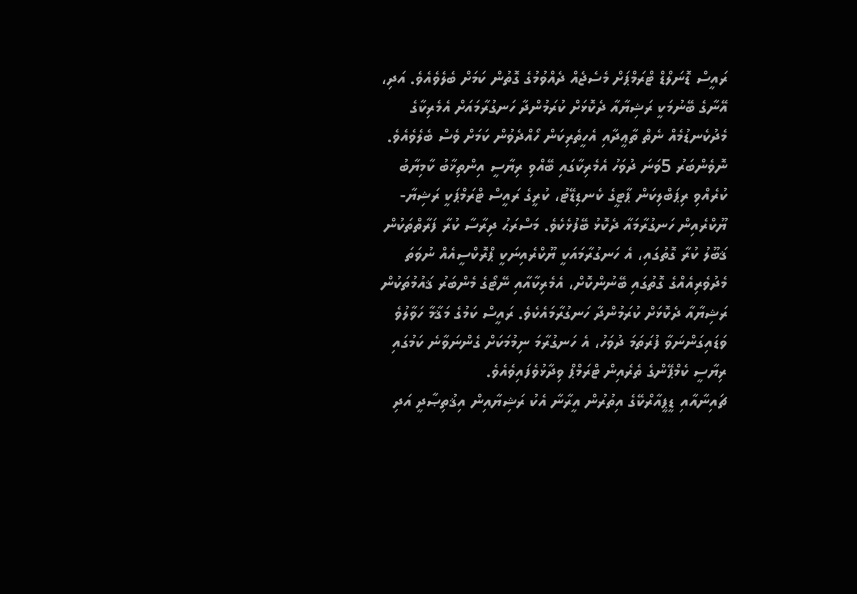ރައީސް ޑޮނަލްޑް ޓްރަމްޕަށް މެސެޖެއް ދެއްވުމުގެ ގޮތުން ކަމަށް ބެލެވެއެވެ. އަދި، އޭނާގެ ބޭނުމަކީ ރަޝިޔާއާ ދެކޮޅަށް ކުރަމުންދާ ހަނގުރާމައަށް އެމެރިކާގެ މެދުކެނޑުމެއް ނެތް ތާޢީދާއި އެހީތެރިކަން ހޯއްދެވުން ކަމަށް ވެސް ބެލެވެއެވެ.
ނޮވެންބަރު 5ވަނަ ދުވަހު އެމެރިކާގައި ބޭއްވި ރިޔާސީ އިންތިޚާބު ކާމިޔާބު ކުރެއްވި ރިޕަބްލިކަން ޕާޓީގެ ކެނޑިޑޭޓު، ކުރީގެ ރައީސް ޓްރަމްޕަކީ ރަޝިޔާ-ޔޫކްރެއިން ހަނގުރާމައާ ދެކޮޅު ބޭފުޅެކެވެ. މަސްރަޙު ދިރާސާ ކުރާ ފަރާތްތަކުން ޤަބޫލު ކުރާ ގޮތުގައި، އެ ހަނގުރާމައަކީ ޔޫކްރެއިނަކީ ޕްރޮކްސީއެއް ނުވަތަ މެދުވެރިއެއްގެ ގޮތުގައި ބޭނުންކޮށް، އެމެރިކާއާއި ނޭޓޯގެ މެންބަރު ޤައުމުތަކުން ރަޝިޔާއާ ދެކޮޅަށް ކުރަމުންދާ ހަނގުރާމައެކެވެ. ރައީސް ކަމުގެ މަޤާމާ ހަވާލުވެ ވަޑައިގަންނަވާ ފުރަތަމަ ދުވަހު، އެ ހަނގުރާމަ ނިމުމަކަށް ގެންނަވާނެ ކަމުގައި ރިޔާސީ ކެމްޕޭންގެ ތެރެއިން ޓްރަމްޕް ވިދާޅުވެފައިވެއެވެ.
ޗައިނާއާއި ޑީޕީއާރްކޭގެ އިތުރުން އީރާނާ އެކު ރަޝިޔާއިން އިޤުތިޞާދީ އަދި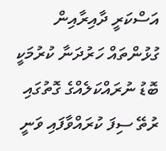އަސްކަރީ ދާއިރާއިން ގުޅުންތައް ހަރުދަނާ ކުރުމަކީ ބޮޑު ނުރައްކަލެއްގެ ގޮތުގައި ރުތޭ ސިފަ ކުރައްވާފައި ވަނީ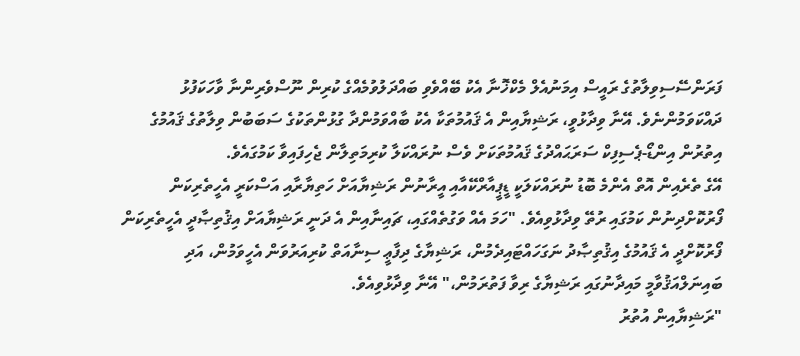ފަރަންސޭސިވިލާތުގެ ރައީސް އިމަނުއެލް މެކްޚޮނާ އެކު ބޭއްވެވި ބައްދަލުވުމެއްގެ ކުރިން ނޫސްވެރިންނާ ވާހަކަފުޅު ދައްކަވަމުންނެވެ. އޭނާ ވިދާޅުވީ، ރަޝިޔާއިން އެ ޤައުމުތަކާ އެކު ބާއްވަމުންދާ ގުޅުންތަކުގެ ސަބަބުން ވިލާތުގެ ޤައުމުގެ އިތުރުން އިންޑޯ-ޕެސިފިކް ސަރަޙައްދުގެ ޤައުމުތަކަށް ވެސް ނުރައްކަލާ ކުރިމަތިލާން ޖެހިފައިވާ ކަމުގައެވެ.
އޭގެ ތެރެއިން އޮތް އެންމެ ބޮޑު ނުރައްކަލަކީ ޑީޕީއާރްކޭއާއި އީރާނުން ރަޝިޔާއަށް ހަތިޔާރާއި އަސްކަރީ އެހީތެރިކަން ފޯރުކޮށްދިނުން ކަމުގައި ރުތޭ ވިދާޅުވިއެވެ. "ހަމަ އެއް ވަގުތެއްގައި، ޗައިނާއިން އެ ދަނީ ރަޝިޔާއަށް އިޤުތިޞާދީ އެހީތެރިކަން ފޯރުކޮށްދީ އެ ޤައުމުގެ އިޤުތިޞާދު ނަގަހައްޓައިދެމުން، ރަޝިޔާގެ ދިފާޢީ ސިނާއަތް ކުރިއަރުވަން އެހީވަމުން، އަދި ބައިނަލްއަޤުވާމީ މައިދާނުގައި ރަޝިޔާގެ ރިވާ ފަތުރަމުން،" އޭނާ ވިދާޅުވިއެވެ.
"ރަޝިޔާއިން އުތުރު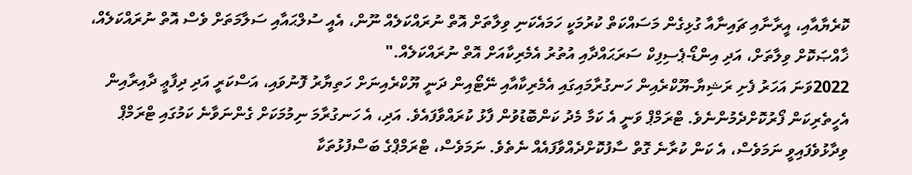ކޮރެޔާއާއި، އީރާނާއި ޗައިނާއާ ގުޅިގެން މަސައްކަތް ކުރުމަކީ ހަމައެކަނި ވިލާތަށް އޮތް ނުރައްކަލެއް ނޫން، އެއީ ސުލްޙައާއި ސަލާމަތަށް ވެސް އޮތް ނުރައްކަލެއް، ޚާއްޞަކޮށް ވިލާތަށް، އަދި އިންޑޯ-ޕެސިފިކް ސަރަޙައްދާއި އުތުރު އެމެރިކާއަށް އޮތް ނުރައްކަލެއް."
2022ވަނަ އަހަރު ފެށި ރަޝިޔާ-ޔޫކްރެއިން ހަނގުރާމައިގައި އެމެރިކާއާއި ނޭޓޯއިން ދަނީ ޔޫކްރެއިނަށް ހަތިޔާރު ފޮނުވައި، އަސްކަރީ އަދި ދިފާޢީ ދާއިރާއިން އެހީތެރިކަން ފޯރުކޮށްދެމުންނެވެ. ޓްރަމްޕް ވަނީ އެ ކަމާ މެދު ކަންބޮޑުވުން ފާޅު ކުރައްވާފައެވެ. އަދި، އެ ހަނގުރާމަ ނިމުމަކަށް ގެންނަވާނެ ކަމުގައި ޓްރަމްޕް ވިދާޅުވެފައިވީ ނަމަވެސް، އެ ކަން ކުރާނެ ގޮތް ސާފުކޮށްދެއްވާފައެއް ނެތެވެ. ނަމަވެސް، ޓްރަމްޕްގެ ބަސްފުޅުތަކާ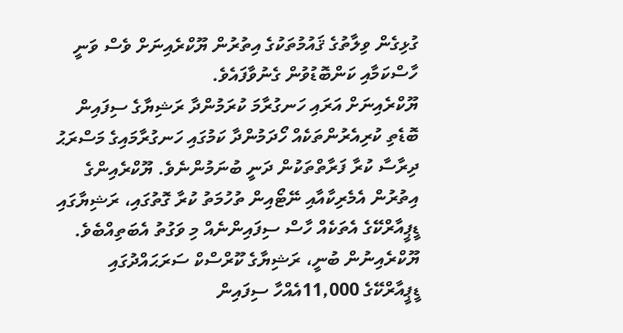ގުޅިގެން ވިލާތުގެ ޤައުމުތަކުގެ އިތުރުން ޔޫކްރެއިނަށް ވެސް ވަނީ ހާސްކަމާއި ކަންބޮޑުވުން ގެނުވާފައެވެ.
ޔޫކްރެއިނަށް އަރައި ހަނގުރާމަ ކުރަމުންދާ ރަޝިޔާގެ ސިފައިން ބޮޑެތި ކުރިއެރުންތަކެއް ހޯދަމުންދާ ކަމުގައި ހަނގުރާމައިގެ މަސްރަޙު ދިރާސާ ކުރާ ފަރާތްތަކުން ދަނީ ބުނަމުންނެވެ. ޔޫކްރެއިންގެ އިތުރުން އެމެރިކާއާއި ނޭޓޯއިން ތުހުމަތު ކުރާ ގޮތުގައި، ރަޝިޔާގައި ޑީޕީއާރްކޭގެ އެތަކެއް ހާސް ސިފައިންނެއް މި ވަގުތު އެބަތިއްބެވެ. ޔޫކްރެއިނުން ބުނީ، ރަޝިޔާގެ ކޫރްސްކް ސަރަޙައްދުގައި ޑީޕީއާރްކޭގެ 11,000އެއްހާ ސިފައިން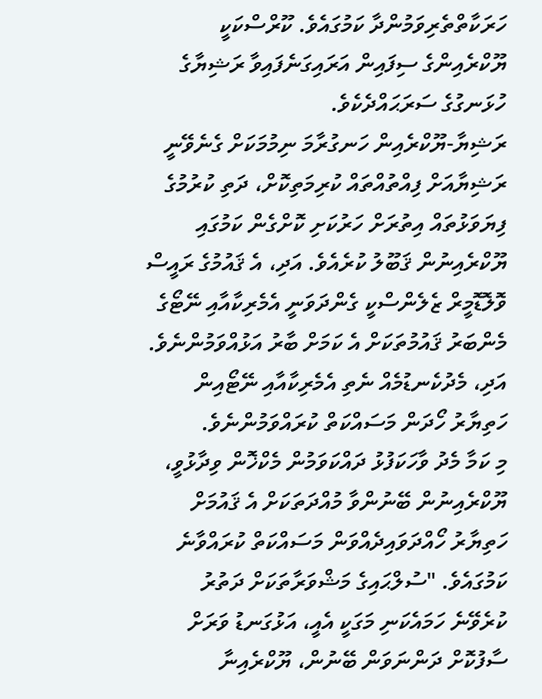ހަރަކާތްތެރިވަމުންދާ ކަމުގައެވެ. ކޫރްސްކަކީ ޔޫކްރެއިންގެ ސިފައިން އަރައިގަނެފައިވާ ރަޝިޔާގެ ހުޅަނގުގެ ސަރަޙައްދެކެވެ.
ރަޝިޔާ-ޔޫކްރެއިން ހަނގުރާމަ ނިމުމަކަށް ގެނެވޭނީ ރަޝިޔާއަށް ފިއްތުއްތައް ކުރިމަތިކޮށް، ދަތި ކުރުމުގެ ފިޔަވަޅުތައް އިތުރަށް ހަރުކަށި ކޮށްގެން ކަމުގައި ޔޫކްރެއިނުން ޤަބޫލު ކުރެއެވެ. އަދި، އެ ޤައުމުގެ ރައީސް ވޮލޮޑޮމީރް ޒެލެންސްކީ ގެންދަވަނީ އެމެރިކާއާއި ނޭޓޯގެ މެންބަރު ޤައުމުތަކަށް އެ ކަމަށް ބާރު އަޅުއްވަމުންނެވެ. އަދި، މެދުކެނޑުމެއް ނެތި އެމެރިކާއާއި ނޭޓޯއިން ހަތިޔާރު ހޯދަން މަސައްކަތް ކުރައްވަމުންނެވެ.
މި ކަމާ މެދު ވާހަކަފުޅު ދައްކަވަމުން މެކްޚޮން ވިދާޅުވީ، ޔޫކްރެއިނުން ބޭނުންވާ މުއްދަތަކަށް އެ ޤައުމަށް ހަތިޔާރު ހޯއްދަވައިދެއްވަން މަސައްކަތް ކުރައްވާނެ ކަމުގައެވެ. "ސުލްޙައިގެ މަޝްވަރާތަކަށް ދަތުރު ކުރެވޭނެ ހަމައެކަނި މަގަކީ އެއީ، އަޅުގަނޑު ވަރަށް ސާފުކޮށް ދަންނަވަން ބޭނުން، ޔޫކްރެއިނާ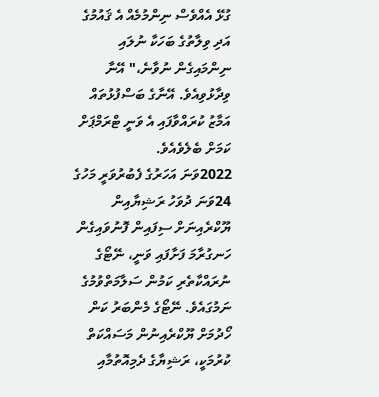ގުޅޭ އެއްވެސް ނިންމުމެއް އެ ޤައުމުގެ އަދި ވިލާތުގެ ބަހަކާ ނުލައި ނިންމައިގެން ނުވާނެ،" އޭނާ ވިދާޅުވިއެވެ. އޭނާގެ ބަސްފުޅުތައް އަމާޒު ކުރައްވާފައި އެ ވަނީ ޓްރަމްޕަށް ކަމަށް ބެލެވެއެވެ.
2022ވަނަ އަހަރުގެ ފެބުރުވަރީ މަހުގެ 24ވަނަ ދުވަހު ރަޝިޔާއިން ޔޫކްރެއިނަށް ސިފައިން ފޮނުވައިގެން ހަނގުރާމަ ފަށާފައި ވަނީ، ނޭޓޯގެ ނުރައްކާތެރި ކަމުން ސަލާމަތްވުމުގެ ނަމުގައެވެ. ނޭޓޯގެ މެންބަރު ކަން ހޯދުމަށް ޔޫކްރެއިނުން މަސައްކަތް ކުރުމަކީ، ރަޝިޔާގެ ދެމިއޮތުމާއި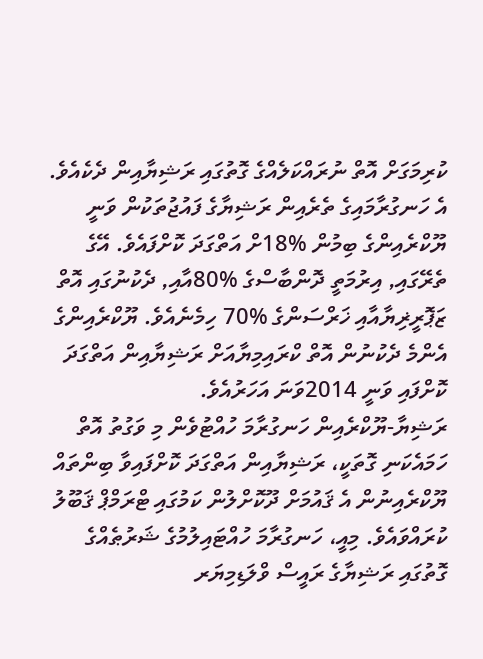ކުރިމަގަށް އޮތް ނުރައްކަލެއްގެ ގޮތުގައި ރަޝިޔާއިން ދެކެއެވެ. އެ ހަނގުރާމައިގެ ތެރެއިން ރަޝިޔާގެ ފައުޖުތަކުން ވަނީ ޔޫކްރެއިންގެ ބިމުން %18ށް އަތްގަދަ ކޮށްފައެވެ. އޭގެ ތެރޭގައި, އިރުމަތީ ދޮންބާސްގެ %80އާއި, ދެކުނުގައި އޮތް ޒަޕޮރީޜިޔާއާއި ޚަރްސަންގެ %70 ހިމެނެއެވެ. ޔޫކްރެއިންގެ އެންމެ ދެކުނުން އޮތް ކްރައިމިޔާއަށް ރަޝިޔާއިން އަތްގަދަ ކޮށްފައި ވަނީ 2014ވަނަ އަހަރުއެވެ.
ރަޝިޔާ-ޔޫކްރެއިން ހަނގުރާމަ ހުއްޓުވެން މި ވަގުތު އޮތް ހަމައެކަނި ގޮތަކީ، ރަޝިޔާއިން އަތްގަދަ ކޮށްފައިވާ ބިންތައް ޔޫކްރެއިނުން އެ ޤައުމަށް ދޫކޮށްލުން ކަމުގައި ޓްރަމްޕް ޤަބޫލު ކުރައްވައެވެ. މިއީ، ހަނގުރާމަ ހުއްޓައިލުމުގެ ޝަރުޠެއްގެ ގޮތުގައި ރަޝިޔާގެ ރައީސް ވްލަޑިމިޔަރ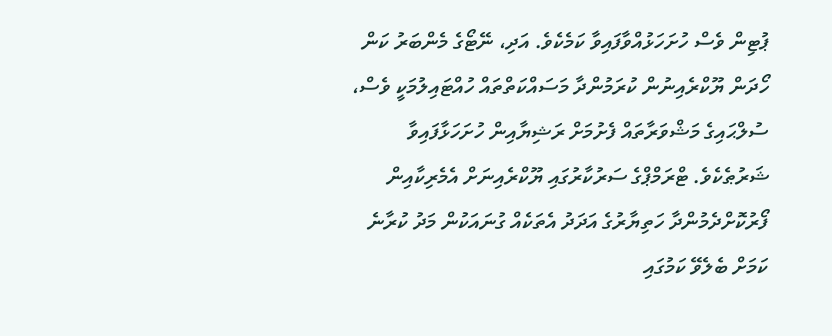ޕުޓިން ވެސް ހުށަހަޅުއްވާފައިވާ ކަމެކެވެ. އަދި، ނޭޓޯގެ މެންބަރު ކަން ހޯދަން ޔޫކްރެއިނުން ކުރަމުންދާ މަސައްކަތްތައް ހުއްޓައިލުމަކީ ވެސް، ސުލްޙައިގެ މަޝްވަރާތައް ފެށުމަށް ރަޝިޔާއިން ހުށަހަޅާފައިވާ ޝަރުޠެކެވެ. ޓްރަމްޕްގެ ސަރުކާރުގައި ޔޫކްރެއިނަށް އެމެރިކާއިން ފޯރުކޮށްދެމުންދާ ހަތިޔާރުގެ އަދަދު އެތަކެއް ގުނައަކުން މަދު ކުރާނެ ކަމަށް ބެލެވޭ ކަމުގައި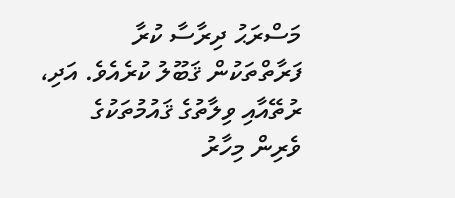މަސްރަޙު ދިރާސާ ކުރާ ފަރާތްތަކުން ޤަބޫލު ކުރެއެވެ. އަދި، ރުތޭއާއި ވިލާތުގެ ޤައުމުތަކުގެ ވެރިން މިހާރު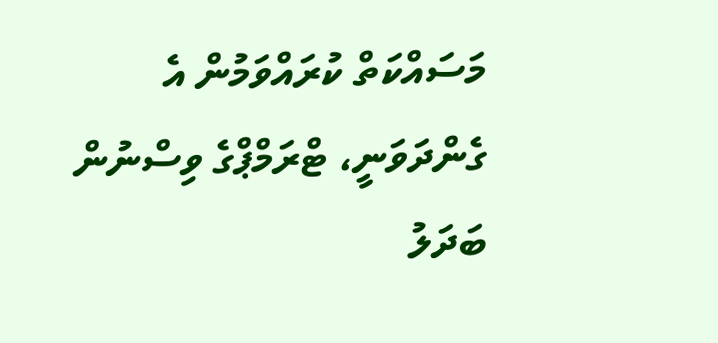މަސައްކަތް ކުރައްވަމުން އެ ގެންދަވަނީ، ޓްރަމްޕްގެ ވިސްނުން ބަދަލު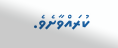ކުރައްވާށެވެ.